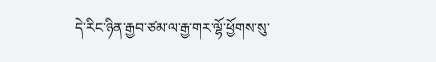དེ་རིང་ཉིན་རྒྱབ་ཙམ་ལ་རྒྱ་གར་ལྷོ་ཕྱོགས་སུ་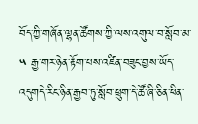བོད་ཀྱི་གཞོན་ལྷན་ཚོགས་ཀྱི་ལས་འགུལ་བ་སློབ་མ་ ༥ རྒྱ་གར་ཉེན་རྟོག་པས་འཛིན་བཟུང་བྱས་ཡོད་འདུགདེ་རིང་ཉིན་རྒྱབ་ཏུ་སློབ་ཕྲུག་དེ་ཚོ་ཞི་ཅིན་ཕིན་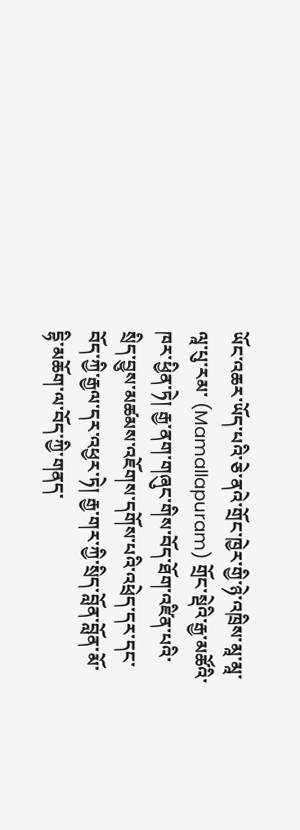ཡོང་འཆར་ཡོད་པའི་ཅེ་ནའེ་གྲོང་ཁྱེར་གྱི་ཉེ་འཁྲིས་མཱ་མཱ་ལཱ་པུ་རམ་ (Mamallapuram) གྲོང་སྡེའི་རྒྱ་མཚོའི་ཁར་ཕྱིན་ཏེ། རྒྱ་ནག་གཞུང་གིས་བོད་ཐོག་འཛིན་པའི་སྲིད་བྱུས་མཚམས་འཇོགས་དགོས་པའི་འཕྲེད་དར་དང་བོད་ཀྱི་རྒྱལ་དར་འཕྱར་ཏེ། རྒྱ་གར་ཀྱི་སྲིད་བློན་བློན་མོ་དྷི་མཆོག་ལ་བོད་ཀྱི་གནད་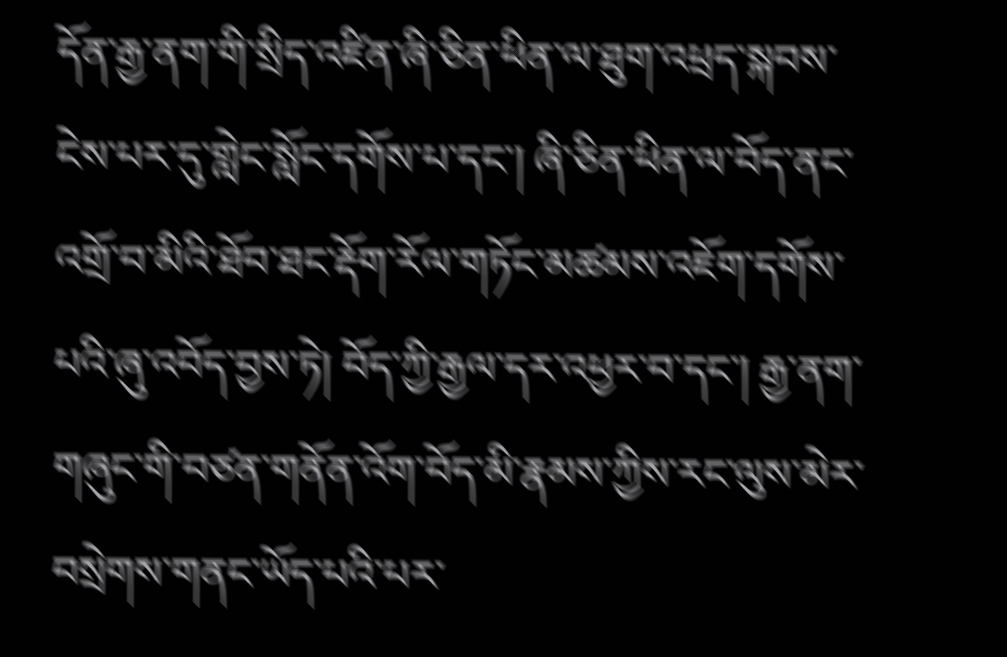དོན་རྒྱ་ནག་གི་སྲིད་འཛིན་ཞི་ཅིན་ཕིན་ལ་ཐུག་འཕྲད་སྐབས་ངེས་པར་དུ་གླེང་སློང་དགོས་པ་དང་། ཞི་ཅིན་ཕིན་ལ་བོད་ནང་འགྲོ་བ་མིའི་ཐོབ་ཐང་རྡོག་རོལ་གཏོང་མཚམས་འཇོག་དགོས་པའི་ཞུ་འབོད་བྱས་ཏེ། བོད་ཀྱི་རྒྱལ་དར་འཕྱར་བ་དང་། རྒྱ་ནག་གཞུང་གི་བཙན་གནོན་འོག་བོད་མི་རྣམས་ཀྱིས་རང་ལུས་མེར་བསྲེགས་གནང་ཡོད་པའི་པར་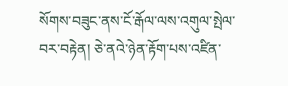སོགས་བཟུང་ནས་ངོ་རྒོལ་ལས་འགུལ་སྤེལ་བར་བརྟེན། ཅེ་ནའེ་ཉེན་རྟོག་པས་འཛིན་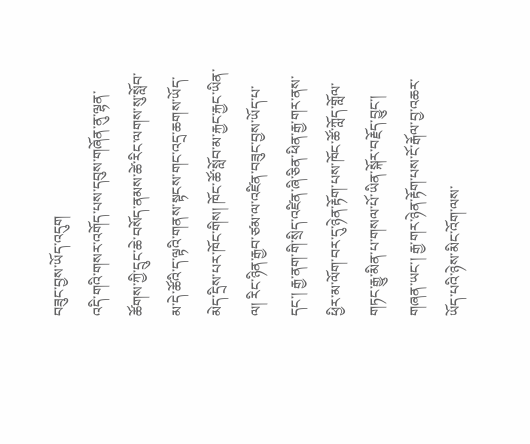བཟུང་བྱས་ཡོད་འདུག
འདི་གའི་གསར་འགོད་པས་དབུས་གཞོན་ནུ་ལྷན་ཚོགས་ཀྱི་དྲུང་ཆེ་བསོད་ནམས་ཚེ་རིང་ལགས་སུ་སློབ་མ་དེ་ཚོའི་ད་ལྟའི་གནས་སྟངས་གང་འདྲ་ཆགས་ཡོད་མེད་དྲིས་པར་ཁོང་གིས། ཁོང་ཚོ་སློབ་མ་རྐྱང་རྐྱང་ཡིན་ལ། རིང་ཉིན་རྒྱབ་ཙམ་ལ་འཛིན་བཟུང་བྱས་ཡོད་པ་དང་། རྒྱ་ནག་གི་སྲིད་འཛིན་ཞི་ཅིན་ཕིན་རྒྱ་གར་ནས་ཕྱིར་མ་ལོག་བར་དུ་ཉེན་རྟོག་པས་ཁོང་ཚོ་ཀློད་གློལ་གཏང་རྒྱུ་མིན་པ་གསལ་པོ་ཡིན་སྐོར་བརྗོད་བྱུང་།
གཞན་ཡང་། རྒྱ་གར་ཉེན་རྟོག་པས་ངོ་རྒོལ་བྱ་འཆར་ཡོད་པའི་ཉེས་མིང་འོག་ལས་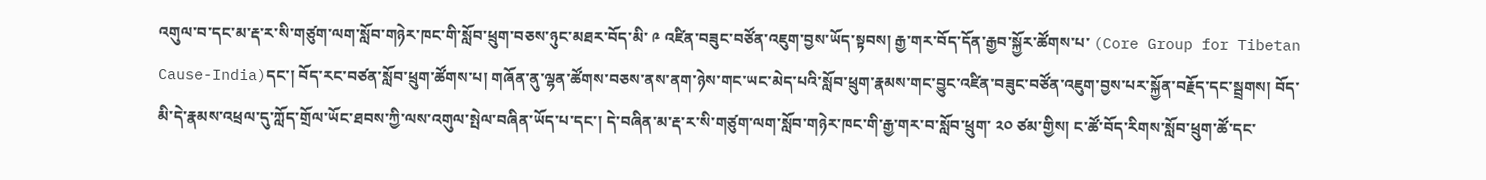འགུལ་བ་དང་མ་རྡ་ར་སི་གཙུག་ལག་སློབ་གཉེར་ཁང་གི་སློབ་ཕྲུག་བཅས་ཉུང་མཐར་བོད་མི་ ༩ འཛིན་བཟུང་བཙོན་འཇུག་བྱས་ཡོད་སྟབས། རྒྱ་གར་བོད་དོན་རྒྱབ་སྐྱོར་ཚོགས་པ་ (Core Group for Tibetan Cause-India)དང་། བོད་རང་བཙན་སློབ་ཕྲུག་ཚོགས་པ། གཞོན་ནུ་ལྷན་ཚོགས་བཅས་ནས་ནག་ཉེས་གང་ཡང་མེད་པའི་སློབ་ཕྲུག་རྣམས་གང་བྱུང་འཛིན་བཟུང་བཙོན་འཇུག་བྱས་པར་སྐྱོན་བརྗོད་དང་སྦྲགས། བོད་མི་དེ་རྣམས་འཕྲལ་དུ་ཀློད་གྲོལ་ཡོང་ཐབས་ཀྱི་ལས་འགུལ་སྤེལ་བཞིན་ཡོད་པ་དང་། དེ་བཞིན་མ་རྡ་ར་སི་གཙུག་ལག་སློབ་གཉེར་ཁང་གི་རྒྱ་གར་བ་སློབ་ཕྲུག་ ༢༠ ཙམ་གྱིས། ང་ཚོ་བོད་རིགས་སློབ་ཕྲུག་ཚོ་དང་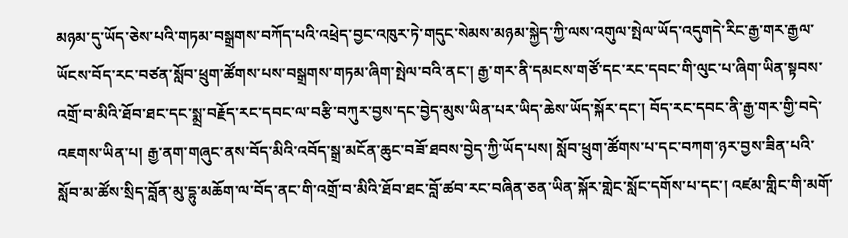མཉམ་དུ་ཡོད་ཅེས་པའི་གཏམ་བསྒྲགས་བཀོད་པའི་འཕྲེད་བྱང་འཁུར་ཏེ་གདུང་སེམས་མཉམ་སྐྱེད་ཀྱི་ལས་འགུལ་སྤེལ་ཡོད་འདུགདེ་རིང་རྒྱ་གར་རྒྱལ་ཡོངས་བོད་རང་བཙན་སློབ་ཕྲུག་ཚོགས་པས་བསྒྲགས་གཏམ་ཞིག་སྤེལ་བའི་ནང་། རྒྱ་གར་ནི་དམངས་གཙོ་དང་རང་དབང་གི་ལུང་པ་ཞིག་ཡིན་སྟབས་འགྲོ་བ་མིའི་ཐོབ་ཐང་དང་སྨྲ་བརྗོད་རང་དབང་ལ་བརྩི་བཀུར་བྱས་དང་བྱེད་མུས་ཡིན་པར་ཡིད་ཆེས་ཡོད་སྐོར་དང་། བོད་རང་དབང་ནི་རྒྱ་གར་གྱི་བདེ་འཇགས་ཡིན་པ། རྒྱ་ནག་གཞུང་ནས་བོད་མིའི་འབོད་སྒྲ་མངོན་ཆུང་བཟོ་ཐབས་བྱེད་ཀྱི་ཡོད་པས། སློབ་ཕྲུག་ཚོགས་པ་དང་བཀག་ཉར་བྱས་ཟིན་པའི་སློབ་མ་ཚོས་སྲིད་བློན་མུ་དྷུ་མཆོག་ལ་བོད་ནང་གི་འགྲོ་བ་མིའི་ཐོབ་ཐང་བློ་ཚབ་རང་བཞིན་ཅན་ཡིན་སྐོར་གླེང་སློང་དགོས་པ་དང་། འཛམ་གླིང་གི་མགོ་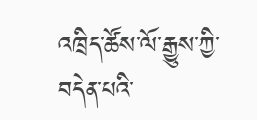འཁྲིད་ཚོས་ལོ་རྒྱུས་ཀྱི་བདེན་པའི་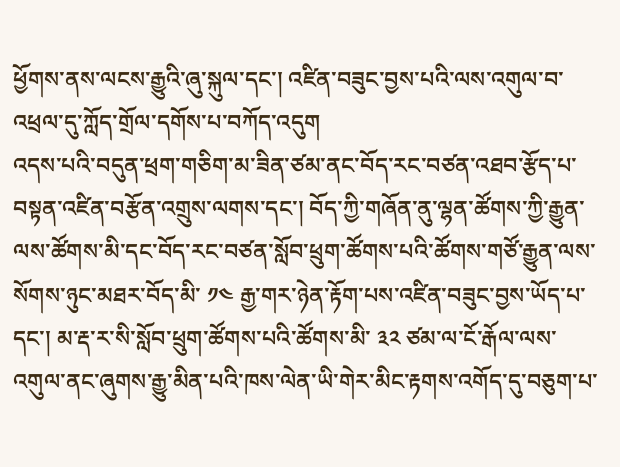ཕྱོགས་ནས་ལངས་རྒྱུའི་ཞུ་སྐུལ་དང་། འཛིན་བཟུང་བྱས་པའི་ལས་འགུལ་བ་འཕྲལ་དུ་ཀློད་གྲོལ་དགོས་པ་བཀོད་འདུག
འདས་པའི་བདུན་ཕྲག་གཅིག་མ་ཟིན་ཙམ་ནང་བོད་རང་བཙན་འཐབ་རྩོད་པ་བསྟན་འཛིན་བརྩོན་འགྲུས་ལགས་དང་། བོད་ཀྱི་གཞོན་ནུ་ལྷན་ཚོགས་ཀྱི་རྒྱུན་ལས་ཚོགས་མི་དང་བོད་རང་བཙན་སློབ་ཕྲུག་ཚོགས་པའི་ཚོགས་གཙོ་རྒྱུན་ལས་སོགས་ཉུང་མཐར་བོད་མི་ ༡༤ རྒྱ་གར་ཉེན་རྟོག་པས་འཛིན་བཟུང་བྱས་ཡོད་པ་དང་། མ་རྡ་ར་སི་སློབ་ཕྲུག་ཚོགས་པའི་ཚོགས་མི་ ༣༢ ཙམ་ལ་ངོ་རྒོལ་ལས་འགུལ་ནང་ཞུགས་རྒྱུ་མིན་པའི་ཁས་ལེན་ཡི་གེར་མིང་རྟགས་འགོད་དུ་བཅུག་པ་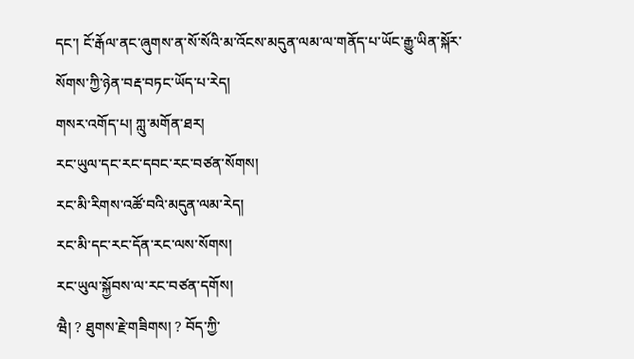དང་། ངོ་རྒོལ་ནང་ཞུགས་ན་སོ་སོའི་མ་འོངས་མདུན་ལམ་ལ་གནོད་པ་ཡོང་རྒྱུ་ཡིན་སྐོར་སོགས་ཀྱི་ཉེན་བརྡ་བཏང་ཡོད་པ་རེད།
གསར་འགོད་པ། ཀླུ་མགོན་ཐར།
རང་ཡུལ་དང་རང་དབང་རང་བཙན་སོགས།
རང་མི་རིགས་འཚོ་བའི་མདུན་ལམ་རེད།
རང་མི་དང་རང་དོན་རང་ལས་སོགས།
རང་ཡུལ་སྐྱོབས་ལ་རང་བཙན་དགོས།
ཝཻ། ? ཐུགས་རྗེ་གཟིགས། ? བོད་ཀྱི་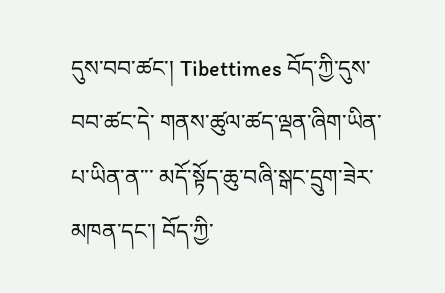དུས་བབ་ཚང་། Tibettimes བོད་ཀྱི་དུས་བབ་ཚང་དེ་ གནས་ཚུལ་ཚད་ལྡན་ཞིག་ཡིན་པ་ཡིན་ན་་་ མདོ་སྟོད་ཆུ་བཞི་སྒང་དྲུག་ཟེར་མཁན་དང་། བོད་ཀྱི་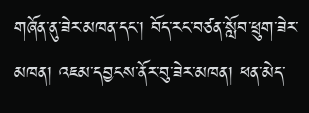གཞོན་ནུ་ཟེར་མཁན་དང་། བོད་རང་བཙན་སློབ་ཕྲུག་ཟེར་མཁན། འཇམ་དབྱངས་ནོར་བུ་ཟེར་མཁན། ཕན་མེད་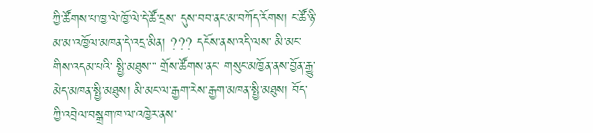ཀྱི་ཚོགས་པ་ཁྱ་ལེ་ཁྱོ་ལེ་དེ་ཚོ་དྲས་ དུས་བབ་ནང་མ་བཀོད་རོགས། ང་ཚོ་ཉི་མ་མ་འཁྱོལ་མཁན་དེ་འདྲ་མིན། ??? དངོས་ནས་འདི་ལས་ མི་མང་གིས་འདམ་པའི་ སྤྱི་མཐུས་་་ གྲོས་ཚོགས་ནང་ གསུང་མཁྱོན་ནས་བྱོན་རྒྱུ་མེད་མཁན་སྤྱི་མཐུས། མི་མང་ལ་རྒྱག་རེས་རྒྱག་མཁན་སྤྱི་མཐུས། བོད་ཀྱི་འབྲེལ་བསྒྲག་ཁ་ལ་འཁྱེར་ནས་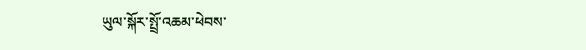ཡུལ་སྐོར་སྤྲོ་འཆམ་ཕེབས་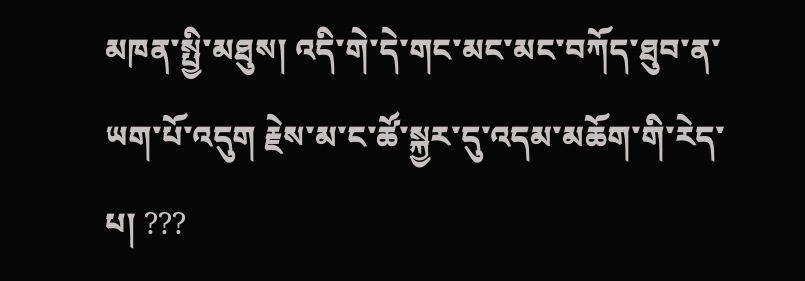མཁན་སྤྱི་མཐུས། འདི་གེ་དེ་གང་མང་མང་བཀོད་ཐུབ་ན་ཡག་པོ་འདུག རྗེས་མ་ང་ཚོ་སྐྱར་དུ་འདམ་མཆོག་གི་རེད་པ། ???